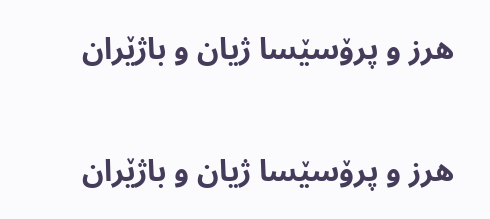هرز و پرۆسێسا ژیان و باژێران

هرز و پرۆسێسا ژیان و باژێران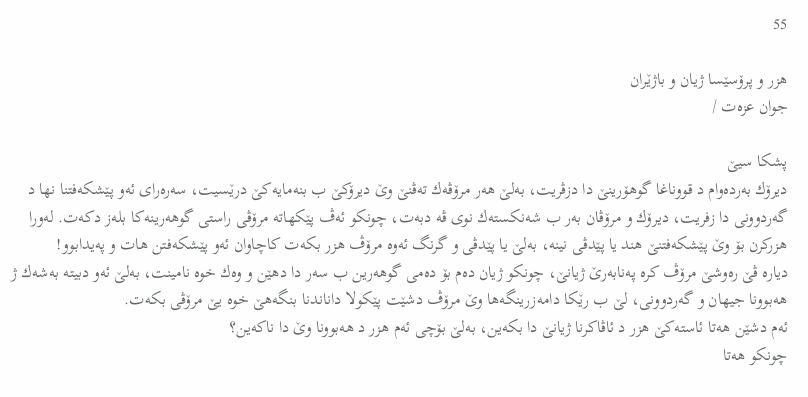55

هزر و پرۆسێسا ژیان و باژێران
جوان عزه‌ت /

پشكا سیێ
دیرۆك به‌رده‌وام د قووناغا گوهۆرینێ دا دزڤریت، به‌لێ هه‌ر مرۆڤه‌ك ته‌ڤنێ وێ دیرۆكێ ب بنه‌مایه‌كێ درێسیت، سه‌ره‌راى ئه‌و پێشكه‌فتنا نها د گه‌ردوونى دا زفریت، دیرۆك و مرۆڤان به‌ر ب شه‌نكسته‌ك نوى ڤه‌ دبه‌ت، چونكو ئه‌ڤ پێكهاته‌ مرۆڤى راستى گوهه‌رینه‌كا بله‌ز دكه‌ت. له‌ورا هزركرن بۆ وێ پێشكه‌فتنێ هند یا پێدڤى نینه‌، به‌لێ یا پێدڤى و گرنگ ئه‌وه‌ مرۆڤ هزر بكه‌ت كاچاوان ئه‌و پێشكه‌فتن هات و په‌یدابوو!
دیاره‌ ڤێ ره‌وشێ مرۆڤ كره‌ په‌نابه‌رێ ژیانێ، چونكو ژیان ده‌م بۆ ده‌مى گوهه‌رین ب سه‌ر دا دهێن و وه‌ك خوه‌ نامینت، به‌لێ ئه‌و دبیته‌ به‌شه‌ك ژ هه‌بوونا جیهان و گه‌ردوونى، لێ ب رێكا دامه‌زرینگه‌ها وێ مرۆڤ دشێت پێكولا داناندنا بنگه‌هێ خوه‌ یێ مرۆڤى بكه‌ت.
ئه‌م دشێن هه‌تا ئاسته‌كێ هزر د ئاڤاكرنا ژیانێ دا بكه‌ین، به‌لێ بۆچى ئه‌م هزر د هه‌بوونا وێ دا ناكه‌ین؟
چونكو هه‌تا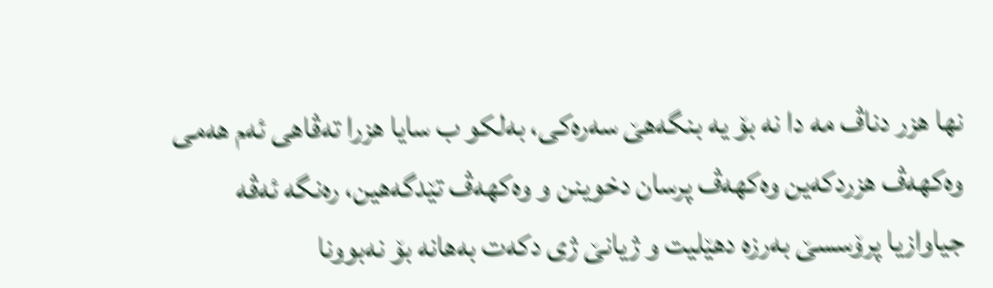نها هزر دناڤ مه‌ دا نه‌ بۆ یه‌ بنگه‌هێ سه‌ره‌كى، به‌لكو ب سایا هزرا ته‌ڤاهى ئه‌م هه‌مى وه‌كهه‌ڤ هزردكه‌ین وه‌كهه‌ڤ پرسان دخوینن و وه‌كهه‌ڤ تێدگه‌هین، ره‌نگه‌ ئه‌ڤه‌ جیاوازیا پرۆسسێ به‌رزه‌ دهێلیت و ژیانێ ژى دكه‌ت به‌هانه‌ بۆ نه‌بوونا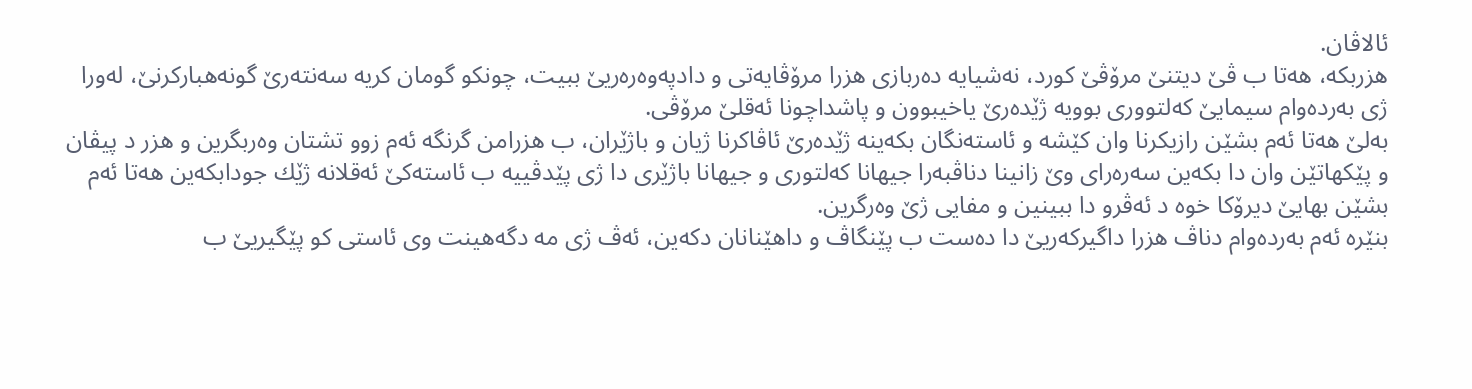ئالاڤان.
هزربكه‌، هه‌تا ب ڤێ دیتنێ مرۆڤێ كورد، نه‌شیایه‌ ده‌ربازى هزرا مرۆڤایه‌تى و دادپه‌وه‌ره‌ریێ ببیت، چونكو گومان كریه‌ سه‌نته‌رێ گونه‌هباركرنێ، له‌ورا ژى به‌رده‌وام سیمایێ كه‌لتوورى بوویه‌ ژێده‌رێ یاخیبوون و پاشداچونا ئه‌قلێ مرۆڤى.
به‌لێ هه‌تا ئه‌م بشێن رازیكرنا وان كێشه‌ و ئاسته‌نگان بكه‌ینه‌ ژێده‌رێ ئاڤاكرنا ژیان و باژێران، ب هزرامن گرنگه‌ ئه‌م زوو تشتان وه‌ربگرین و هزر د پیڤان و پێكهاتێن وان دا بكه‌ین سه‌ره‌راى وێ زانینا دناڤبه‌را جیهانا كه‌لتورى و جیهانا باژێرى دا ژى پێدڤییه‌ ب ئاسته‌كێ ئه‌قلانه‌ ژێك جودابكه‌ین هه‌تا ئه‌م بشێن بهایێ دیرۆكا خوه‌ د ئه‌ڤرو دا ببینین و مفایى ژێ وه‌رگرین.
بنێره‌ ئه‌م به‌رده‌وام دناڤ هزرا داگیركه‌ریێ دا ده‌ست ب پێنگاڤ و داهێنانان دكه‌ین، ئه‌ڤ ژى مه‌ دگه‌هینت وى ئاستى كو پێگیریێ ب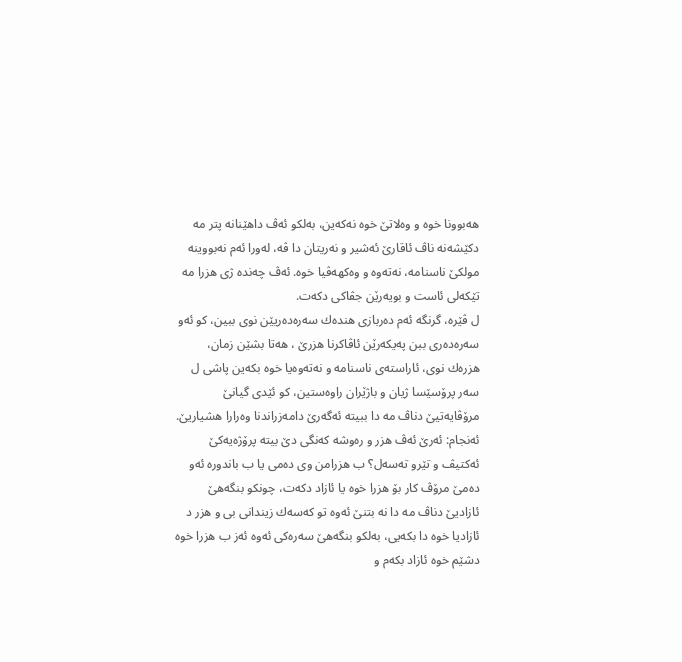هه‌بوونا خوه‌ و وه‌لاتێ خوه‌ نه‌كه‌ین، به‌لكو ئه‌ڤ داهێنانه‌ پتر مه‌ دكێشه‌نه‌ ناڤ ئاقارێ ئه‌شیر و نه‌ریتان دا ڤه‌، له‌ورا ئه‌م نه‌بووینه‌ مولكێ ناسنامه‌، نه‌ته‌وه‌ و وه‌كهه‌ڤیا خوه‌. ئه‌ڤ چه‌نده‌ ژى هزرا مه‌ تێكه‌لى ئاست و بویه‌رێن جڤاكى دكه‌ت.
ل ڤێره‌، گرنگه‌ ئه‌م ده‌ربازى هنده‌ك سه‌ره‌ده‌ریێن نوى ببین، كو ئه‌و سه‌ره‌ده‌رى ببن په‌یكه‌رێن ئاڤاكرنا هزرێ ، هه‌تا بشێن زمان، هزره‌ك نوى، ئاراسته‌ى ناسنامه‌ و نه‌ته‌وه‌یا خوه‌ بكه‌ین پاشى ل سه‌ر پرۆسێسا ژیان و باژێران راوه‌ستین، كو ئێدى گیانێ مرۆڤایه‌تیێ دناڤ مه‌ دا ببیته‌ ئه‌گه‌رێ دامه‌زراندنا وه‌رارا هشیاریێ.
ئه‌نجام: ئه‌رێ ئه‌ڤ هزر و ره‌وشه‌ كه‌نگى دێ بیته‌ پرۆژه‌یه‌كێ ئه‌كتیڤ و تێرو ته‌سه‌ل؟ ب هزرامن وى ده‌مى یا ب باندوره‌ ئه‌و ده‌مێ مرۆڤ كار بۆ هزرا خوه‌ یا ئازاد دكه‌ت، چونكو بنگه‌هێ ئازادیێ دناڤ مه‌ دا نه‌ بتنێ ئه‌وه‌ تو كه‌سه‌ك زیندانى بى و هزر د ئازادیا خوه‌ دا بكه‌یى، به‌لكو بنگه‌هێ سه‌ره‌كى ئه‌وه‌ ئه‌ز ب هزرا خوه‌ دشێم خوه‌ ئازاد بكه‌م و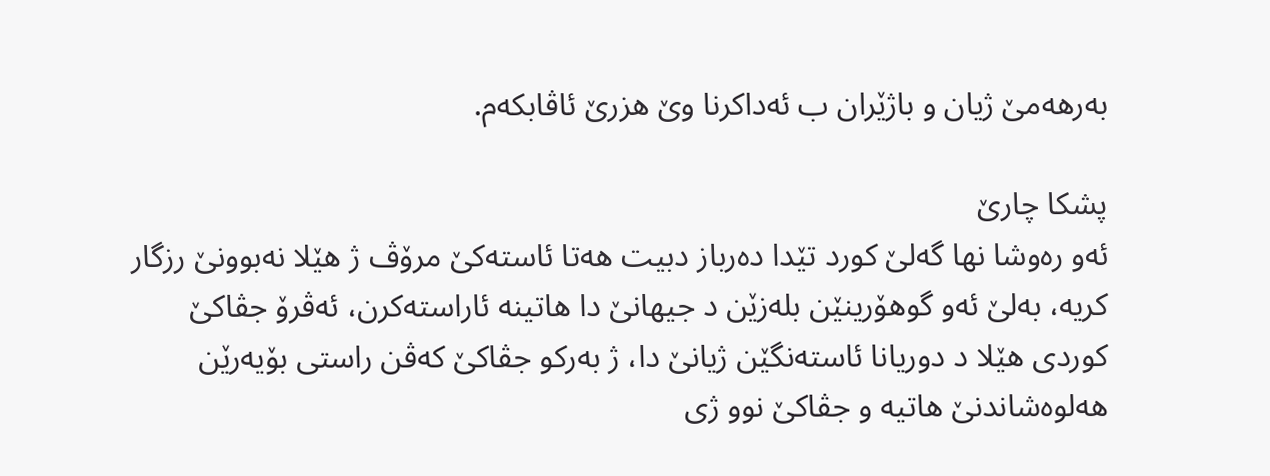به‌رهه‌مێ ژیان و باژێران ب ئه‌داكرنا وێ هزرێ ئاڤابكه‌م.

پشكا چارێ
ئه‌و ره‌وشا نها گه‌لێ كورد تێدا ده‌رباز دبیت هه‌تا ئاسته‌كێ مرۆڤ ژ هێلا نه‌بوونێ رزگار كریه‌، به‌لێ ئه‌و گوهۆرینێن بله‌زێن د جیهانێ دا هاتینه‌ ئاراسته‌كرن، ئه‌ڤرۆ جڤاكێ كوردى هێلا د دوریانا ئاسته‌نگێن ژیانێ دا، ژ به‌ركو جڤاكێ كه‌ڤن راستى بۆیه‌رێن هه‌لوه‌شاندنێ هاتیه‌ و جڤاكێ نوو ژى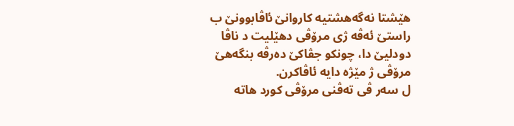هێشتا نه‌گه‌هشتیه‌ كاروانێ ئاڤابوونێ ب راستێ ئه‌ڤه‌ ژى مرۆڤى دهێلیت د ناڤا دودلیێ دا، چونكو جڤاكێ ده‌رڤه‌ بنگه‌هێ مرۆڤى ژ مێژه‌ دایه‌ ئاڤاكرن.
ل سه‌ر ڤى ته‌ڤنى مرۆڤى كورد هاته‌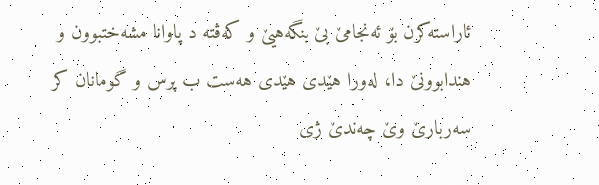ئاراسته‌كرن بۆ ئه‌نجامێ بێ بنگه‌هیێ و كه‌ڤته‌ د پاوانا مشه‌ختبوون و هندابوونێ دا، له‌ورا هێدى هێدى هه‌ست ب پرس و گومانان كر سه‌ربارێ وێ چه‌ندێ ژى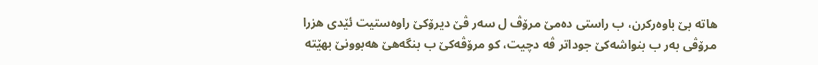هاته‌ بێ باوه‌ركرن، ب راستى ده‌مێ مرۆڤ ل سه‌ر ڤێ دیرۆكێ راوه‌ستیت ئێدى هزرا مرۆڤى به‌ر ب بنواشه‌كێ جوداتر ڤه‌ دچیت، كو مرۆڤه‌كێ ب بنگه‌هێ هه‌بوونێ بهێته‌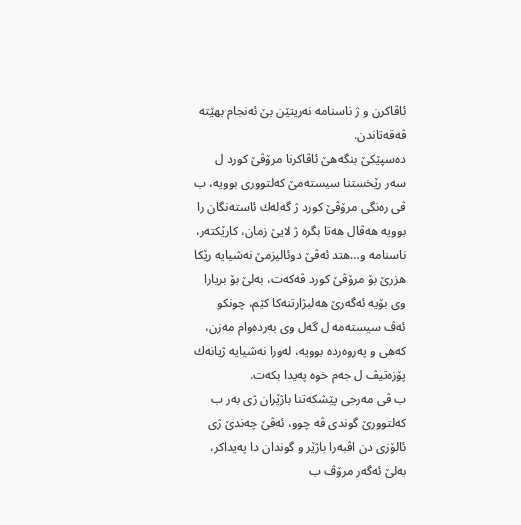ئاڤاكرن و ژ ناسنامه‌ نه‌ریتێن بێ ئه‌نجام بهێته‌ ڤه‌قه‌تاندن.
ده‌سپێكێ بنگه‌هێ ئاڤاكرنا مرۆڤێ كورد ل سه‌ر رێخستنا سیسته‌مێ كه‌لتوورى بوویه‌، ب ڤى ره‌نگى مرۆڤێ كورد ژ گه‌له‌ك ئاسته‌نگان را بوویه‌ هه‌ڤال هه‌تا بگره‌ ژ لایێ زمان، كارێكته‌ر، ناسنامه‌ و…هتد ئه‌ڤێ دوئالیزمێ نه‌شیایه‌ رێكا هزرێ بۆ مرۆڤێ كورد ڤه‌كه‌ت، به‌لێ بۆ بریارا وى بۆیه‌ ئه‌گه‌رێ هه‌لبژارتنه‌كا كێم، چونكو ئه‌ڤ سیسته‌مه‌ ل گه‌ل وى به‌رده‌وام مه‌زن، كه‌هى و په‌روه‌رده‌ بوویه‌، له‌ورا نه‌شیایه‌ ژیانه‌ك پۆزه‌تیڤ ل جه‌م خوه‌ په‌یدا بكه‌ت.
ب ڤى مه‌رجى پێشكه‌تنا باژێران ژى به‌ر ب كه‌لتوورێ گوندى ڤه‌ چوو، ئه‌ڤێ چه‌ندێ ژى ئالۆزى دن اڤبه‌را باژێر و گوندان دا په‌یداكر، به‌لێ ئه‌گه‌ر مرۆڤ ب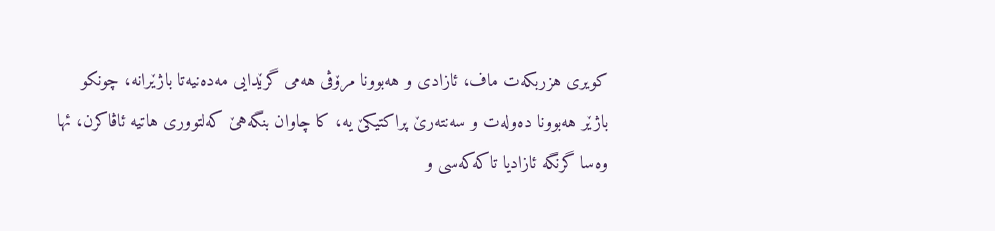كویرى هزربكه‌ت ماف، ئازادى و هه‌بوونا مرۆڤى هه‌مى گرێدایى مه‌ده‌نیه‌تا باژێرانه‌، چونكو باژێر هه‌بوونا ده‌وله‌ت و سه‌نته‌رێ پراكتیكێ یه‌، كا چاوان بنگه‌هێ كه‌لتوورى هاتیه‌ ئاڤاكرن، ئها وه‌سا گرنگه‌ ئازادیا تاكه‌كه‌سى و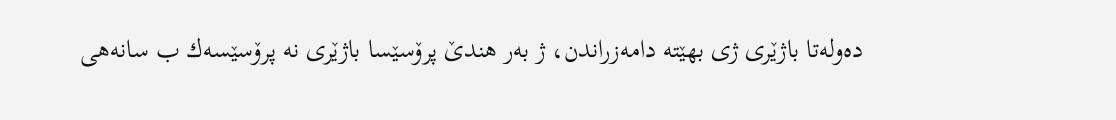ده‌وله‌تا باژێرى ژى بهێته‌ دامه‌زراندن، ژ به‌ر هندێ پرۆسێسا باژێرى نه‌ پرۆسێسه‌ك ب سانه‌هى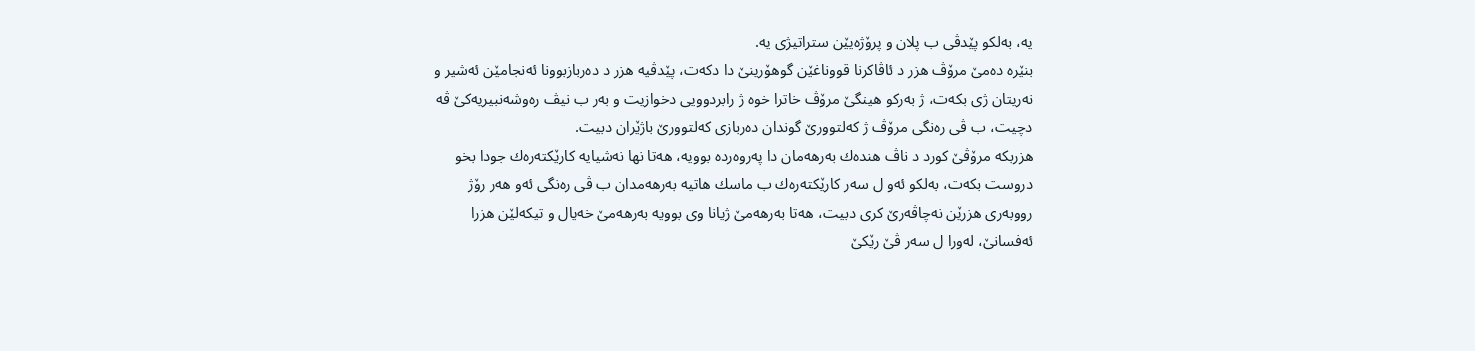یه‌، به‌لكو پێدڤى ب پلان و پرۆژه‌یێن ستراتیژى یه‌.
بنێره‌ ده‌مێ مرۆڤ هزر د ئاڤاكرنا قووناغێن گوهۆرینێ دا دكه‌ت، پێدڤیه‌ هزر د ده‌ربازبوونا ئه‌نجامێن ئه‌شیر و نه‌ریتان ژى بكه‌ت، ژ به‌ركو هینگێ مرۆڤ خاترا خوه‌ ژ رابردوویى دخوازیت و به‌ر ب نیڤ ره‌وشه‌نبیریه‌كێ ڤه‌ دچیت، ب ڤى ره‌نگى مرۆڤ ژ كه‌لتوورێ گوندان ده‌ربازى كه‌لتوورێ باژێران دبیت.
هزربكه‌ مرۆڤێ كورد د ناڤ هنده‌ك به‌رهه‌مان دا په‌روه‌رده‌ بوویه‌، هه‌تا نها نه‌شیایه‌ كارێكته‌ره‌ك جودا بخو دروست بكه‌ت، به‌لكو ئه‌و ل سه‌ر كارێكته‌ره‌ك ب ماسك هاتیه‌ به‌رهه‌مدان ب ڤى ره‌نگى ئه‌و هه‌ر رۆژ رووبه‌رى هزرێن نه‌چاڤه‌رێ كرى دبیت، هه‌تا به‌رهه‌مێ ژیانا وى بوویه‌ به‌رهه‌مێ خه‌یال و تیكه‌لێن هزرا ئه‌فسانێ، له‌ورا ل سه‌ر ڤێ رێكێ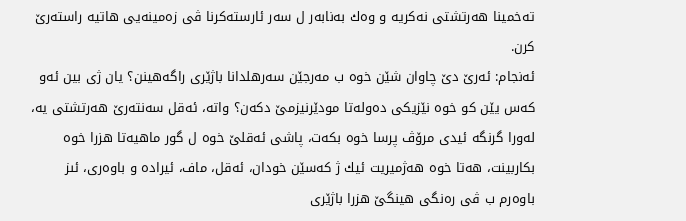ته‌خمینا هه‌رتشتى نه‌كریه‌ و وه‌ك به‌نابه‌ر ل سه‌ر ئارسته‌كرنا ڤى زه‌مینه‌یى هاتیه‌ راسته‌رێ كرن.
ئه‌نجام: ئه‌رێ دێ چاوان شێن خوه‌ ب مه‌رجێن سه‌رهلدانا باژێرى راگه‌هینن؟ یان ژى بین ئه‌و كه‌س یێن كو خوه‌ نێزیكى ده‌وله‌تا مودێرنیزمێ دكه‌ن؟ واته‌، ئه‌قل سه‌نته‌رێ هه‌رتشتى یه‌، له‌ورا گرنگه‌ ئیدى مرۆڤ پرسا خوه‌ بكه‌ت، پاشى ئه‌قلێ خوه‌ ل گور ماهیه‌تا هزرا خوه‌ بكاربینت، هه‌تا خوه‌ هه‌ژمیریت ئیك ژ كه‌سێن خودان، ئه‌قل، ماف، ئیراده‌ و باوه‌رى، ئىز باوه‌رم ب ڤى ره‌نگى هینگێ هزرا باژێرى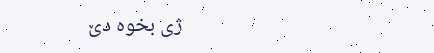ژى بخوه‌ دێ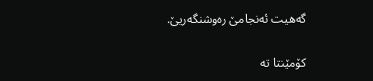گه‌هیت ئه‌نجامێ ره‌وشنگه‌ریێ.

کۆمێنتا تە